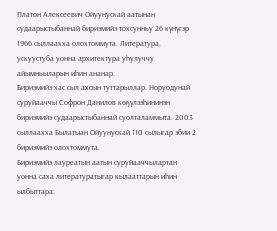Платон Алексеевич Ойуунускай аатынан судаарыстыбаннай бириэмийэ тохсунньу 26 күнүгэр 1966 сыллаахха олохтоммута. Литература, ускуустуба уонна архитектура уһулуччу айымньыларын иһин ананар.
Бириэмийэ хас сыл ахсын туттарыллар. Норуодунай суруйааччы Софрон Данилов көҕүлээһининэн бириэмийэ судаарыстыбаннай суолталаммыта. 2003 сыллаахха Былатыан Ойуунускай 110 сылыгар эбии 2 бириэмийэ олохтоммута.
Бириэмийэ лауреатын аатын суруйааччылартан уонна саха литературатыгар кылааттарын иһин ылбыттара: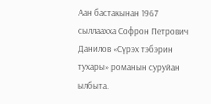Аан бастакынан 1967 сыллаахха Софрон Петрович Данилов «Сүрэх тэбэрин тухары» романын суруйан ылбыта.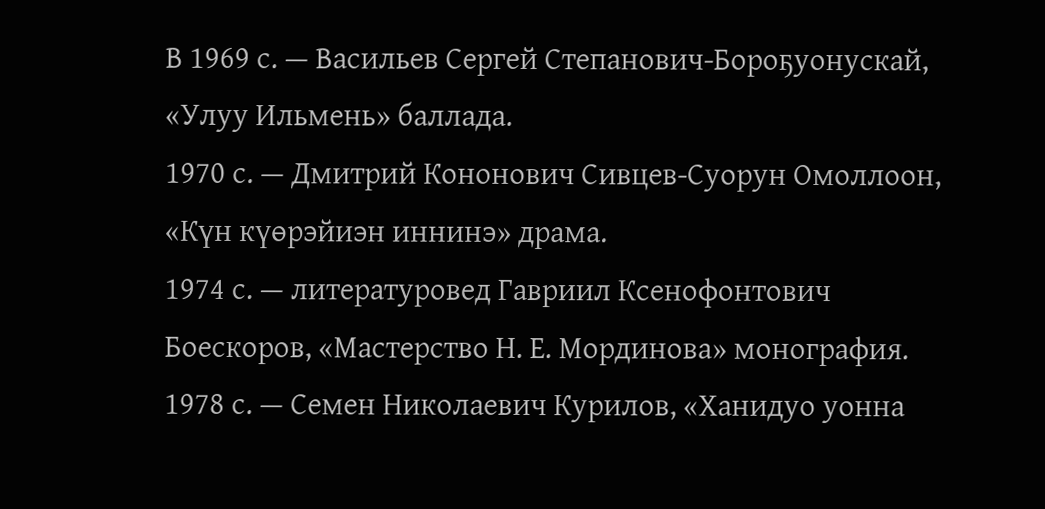В 1969 с. — Васильев Сергей Степанович-Бороҕуонускай, «Улуу Ильмень» баллада.
1970 с. — Дмитрий Кононович Сивцев-Суорун Омоллоон, «Күн күөрэйиэн иннинэ» драма.
1974 с. — литературовед Гавриил Ксенофонтович Боескоров, «Мастерство Н. Е. Мординова» монография.
1978 с. — Семен Николаевич Курилов, «Ханидуо уонна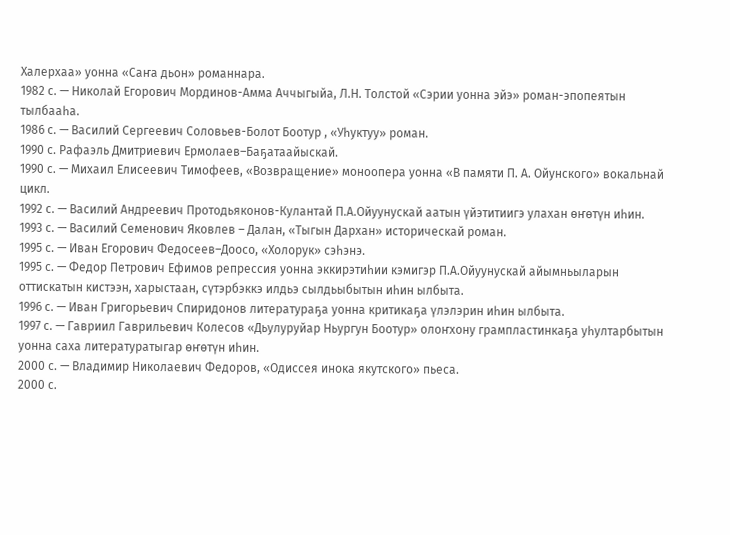Халерхаа» уонна «Саҥа дьон» романнара.
1982 с. — Николай Егорович Мординов-Амма Аччыгыйа, Л.Н. Толстой «Сэрии уонна эйэ» роман-эпопеятын тылбааһа.
1986 с. — Василий Сергеевич Соловьев-Болот Боотур , «Уһуктуу» роман.
1990 с. Рафаэль Дмитриевич Ермолаев–Баҕатаайыскай.
1990 с. — Михаил Елисеевич Тимофеев, «Возвращение» моноопера уонна «В памяти П. А. Ойунского» вокальнай цикл.
1992 с. — Василий Андреевич Протодьяконов-Кулантай П.А.Ойуунускай аатын үйэтитиигэ улахан өҥөтүн иһин.
1993 с. — Василий Семенович Яковлев – Далан, «Тыгын Дархан» историческай роман.
1995 с. — Иван Егорович Федосеев–Доосо, «Холорук» сэһэнэ.
1995 с. — Федор Петрович Ефимов репрессия уонна эккирэтиһии кэмигэр П.А.Ойуунускай айымньыларын оттискатын кистээн, харыстаан, сүтэрбэккэ илдьэ сылдьыбытын иһин ылбыта.
1996 с. — Иван Григорьевич Спиридонов литератураҕа уонна критикаҕа үлэлэрин иһин ылбыта.
1997 с. — Гавриил Гаврильевич Колесов «Дьулуруйар Ньургун Боотур» олоҥхону грампластинкаҕа уһултарбытын уонна саха литературатыгар өҥөтүн иһин.
2000 с. — Владимир Николаевич Федоров, «Одиссея инока якутского» пьеса.
2000 с.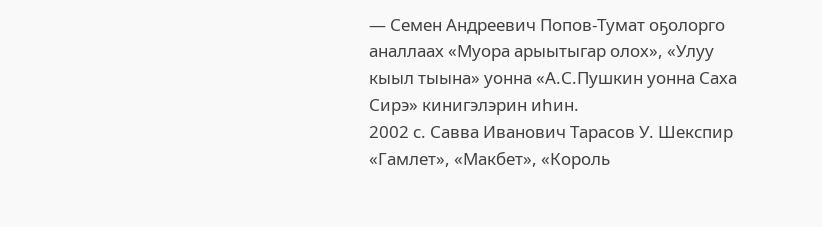— Семен Андреевич Попов-Тумат оҕолорго аналлаах «Муора арыытыгар олох», «Улуу кыыл тыына» уонна «А.С.Пушкин уонна Саха Сирэ» кинигэлэрин иһин.
2002 с. Савва Иванович Тарасов У. Шекспир «Гамлет», «Макбет», «Король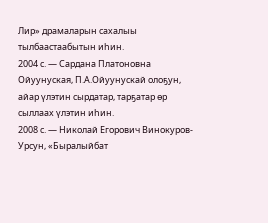Лир» драмаларын сахалыы тылбаастаабытын иһин.
2004 с. — Сардана Платоновна Ойуунуская, П.А.Ойуунускай олоҕун, айар үлэтин сырдатар, тарҕатар өр сыллаах үлэтин иһин.
2008 с. — Николай Егорович Винокуров-Урсун, «Быралыйбат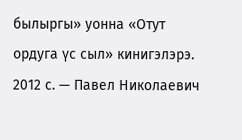былыргы» уонна «Отут ордуга үс сыл» кинигэлэрэ.
2012 с. — Павел Николаевич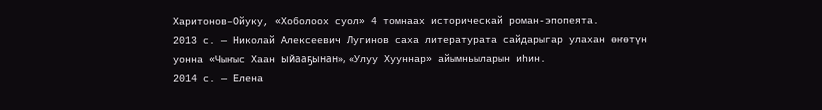Харитонов–Ойуку, «Хоболоох суол» 4 томнаах историческай роман-эпопеята.
2013 с. — Николай Алексеевич Лугинов саха литературата сайдарыгар улахан өҥөтүн уонна «Чыҥыс Хаан ыйааҕынан», «Улуу Хууннар» айымньыларын иһин.
2014 с. — Елена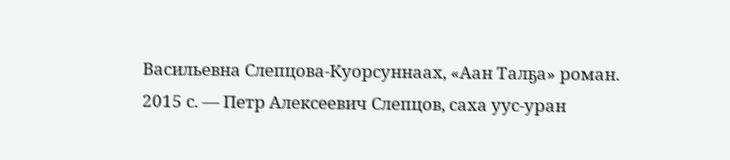Васильевна Слепцова-Куорсуннаах, «Аан Талҕа» роман.
2015 с. — Петр Алексеевич Слепцов, саха уус-уран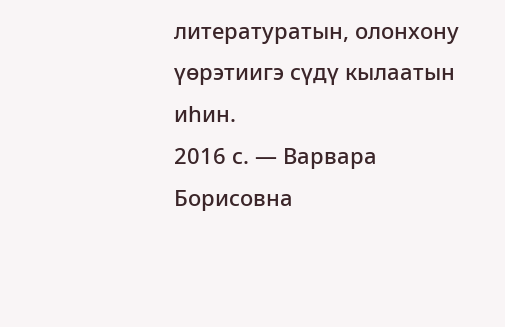литературатын, олонхону үөрэтиигэ сүдү кылаатын иһин.
2016 с. — Варвара Борисовна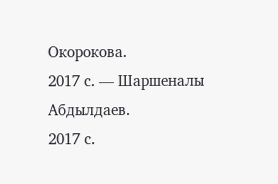Окорокова.
2017 с. — Шаршеналы Абдылдаев.
2017 с.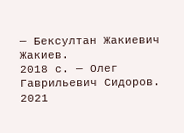— Бексултан Жакиевич Жакиев.
2018 с. — Олег Гаврильевич Сидоров.
2021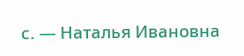с. — Наталья Ивановна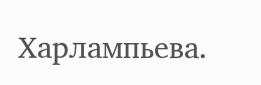Харлампьева.